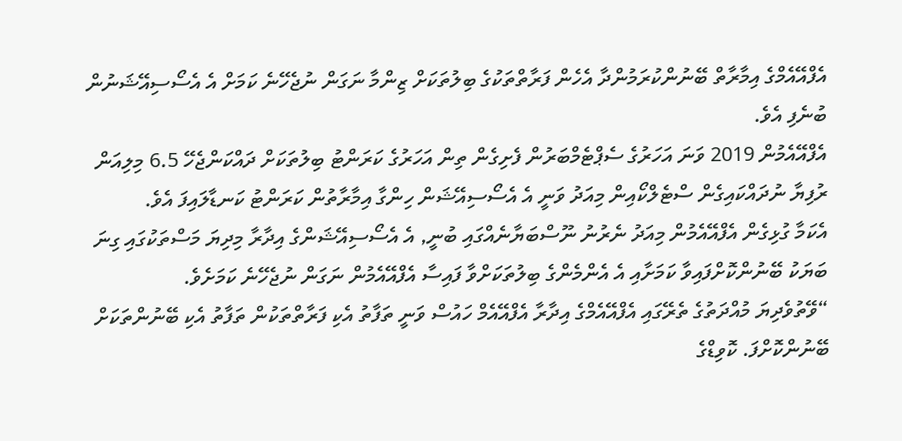އެފްއޭއެމްގެ އިމާރާތް ބޭނުންކުރަމުންދާ އެހެން ފަރާތްތަކުގެ ބިލުތަކަށް ޒިންމާ ނަގަން ނުޖެހޭނެ ކަމަށް އެ އެސޯސިއޭޝަނުން ބުނެފި އެވެ.
އެފްއޭއެމުން 2019 ވަނަ އަހަރުގެ ސެޕްޓެމްބަރުން ފެށިގެން ތިން އަހަރުގެ ކަރަންޓު ބިލުތަކަށް ދައްކަންޖެހޭ 6.5 މިލިއަން ރުފިޔާ ނުދައްކައިގެން ސްޓެލްކޯއިން މިއަދު ވަނީ އެ އެސޯސިއޭޝަން ހިންގާ އިމާރާތުން ކަރަންޓު ކަނޑާލައިފަ އެވެ.
އެކަމާ ގުޅިގެން އެފްއޭއެމުން މިއަދު ނެރުނު ނޫސްބަޔާނެއްގައި ބުނީ, އެ އެސޯސިއޭޝަންގެ އިދާރާ މިދިޔަ މަސްތަކުގައި ގިނަ ބަޔަކު ބޭނުންކޮށްފައިވާ ކަމަށާއި އެ އެންމެންގެ ބިލުތަކަށްވާ ފައިސާ އެފްއޭއެމުން ނަގަން ނުޖެހޭނެ ކަމަށެވެ.
“ވޭތުވެދިޔަ މުއްދަތުގެ ތެރޭގައި އެފްއޭއެމްގެ އިދާރާ އެފްއޭއެމް ހައުސް ވަނީ ތަފާތު އެކި ފަރާތްތަކުން ތަފާތު އެކި ބޭނުންތަކަށް ބޭނުންކޮށްފަ. ކޮވިޑްގެ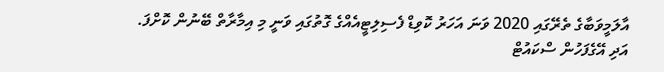އާލަމީވަބާގެ ތެރޭގައި 2020 ވަނަ އަހަރު ކޮވިޑް ފެސިލިޓީއެއްގެ ގޮތުގައި ވަނީ މި އިމާރާތް ބޭނުން ކޮށްފަ. އަދި އޭގެފަހުން ސްކައުޓް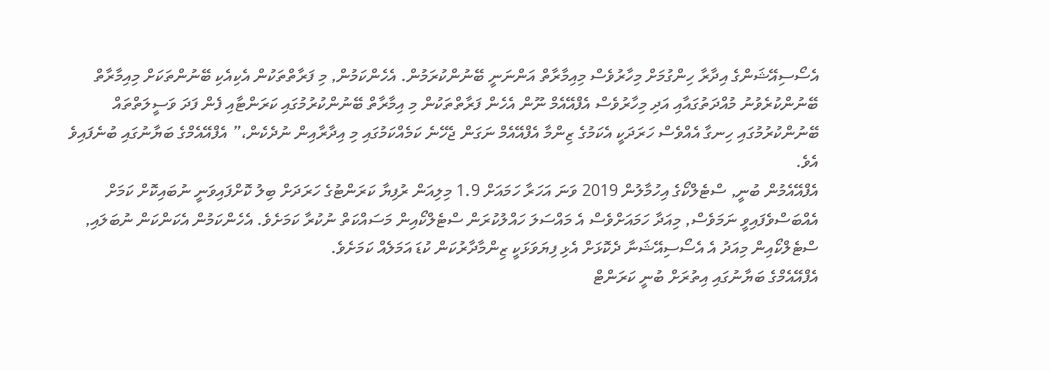އެސޯސިއޭޝަންގެ އިދާރާ ހިންގުމަށް މިހާރުވެސް މިއިމާރާތް އަންނަނީ ބޭނުންކުރަމުން. އެހެންކަމުން, މި ފަރާތްތަކުން އެކިއެކި ބޭނުންތަކަށް މިއިމާރާތް ބޭނުންކުރެވުނު މުއްދަތުގައާއި އަދި މިހާރުވެސް އެފްއޭއެމް ނޫން އެހެން ފަރާތްތަކުން މި އިމާރާތް ބޭނުންކުރުމުގައި ކަރަންޓާއި ފެން ފަދަ ވަސީލަތްތައް ބޭނުންކުރުމުގައި ހިނގާ އެއްވެސް ހަރަދަކީ އެކަމުގެ ޒިންމާ އެފްއޭއެމް ނަގަން ޖެހޭނެ ކަމެއްކަމުގައި މި އިދާރާއިން ނުދެކެން،” އެފްއޭއެމްގެ ބަޔާނުގައި ބުނެފައިވެ އެވެ.
އެފްއޭއެމުން ބުނީ, ސްޓެލްކޯގެ އިހުމާލުން 2019 ވަނަ އަހަރާ ހަމައަށް 1.9 މިލިއަން ރުފިޔާ ކަރަންޓުގެ ހަރަދަށް ބިލު ކޮށްފައިވަނީ ނުބައިކޮށް ކަމަށް އެއްބަސްވެފައިވީ ނަމަވެސް, މިއަދާ ހަމައަށްވެސް އެ މައްސަލަ ހައްލުކުރަން ސްޓެލްކޯއިން މަސައްކަތް ނުކުރާ ކަމަށެވެ. އެހެންކަމުން އެކަންކަން ނުބަލައި, ސްޓެލްކޯއިން މިއަދު އެ އެސޯސިއޭޝަނާ ދެކޮޅަށް އެޅި ފިޔަވަޅަކީ ޒިންމާދާރުކަން ކުޑަ އަމަލެއް ކަމަށެވެ.
އެފްއޭއެމްގެ ބަޔާނުގައި އިތުރަށް ބުނީ ކަރަންޓް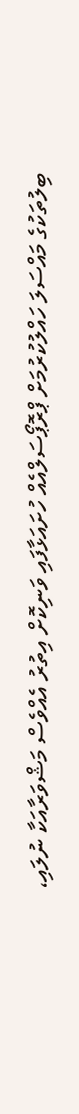ބިލުތަކުގެ މައްސަލަ ހައްލުކުރުމަށް ޕްރޮޕޯސަލްއެއް ހުށައަޅާފައި ވަނިކޮށް އިތުރު އެއްވެސް މަޝްވަރާއަކާ ނުލައި،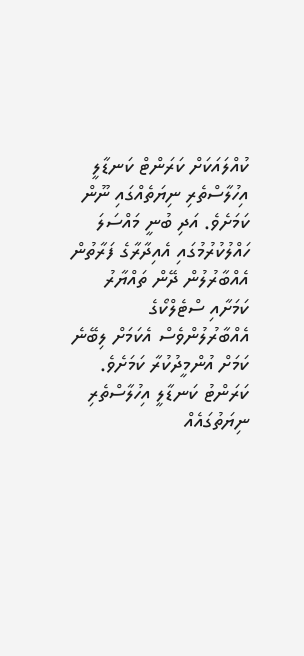ކުއްލައަކަށް ކަރަންޓް ކަނޑާލީ އިހުލާސްތެރި ނިޔަތެއްގައި ނޫން ކަމަށެވެ. އަދި ބުނީ މައްސަލަ ހައްލުކުރުމުގައި އެއިދާރާގެ ފަރާތުން އެއްބާރުލުން ދޭން ތައްޔާރު ކަމަށާއި ސްޓެލްކޯގެ އެއްބާރުލުންވެސް އެކަމަށް ލިބޭނެ ކަމަށް އުންމީދުކުރާ ކަމަށެވެ.
ކަރަންޓު ކަނޑާލީ އިހުލާސްތެރި ނިޔަތުގައެއް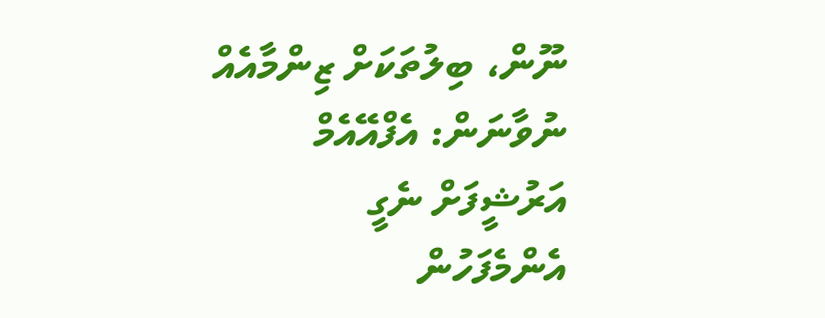ނޫން، ބިލުތަކަށް ޒިންމާއެއް ނުވާނަން: އެފްއޭއެމް
އަރުޝީފަށް ނެގީ
އެންމެފަހުން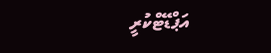އަޕްޑޭޓްކުރީ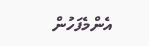އެންމެފަހުން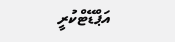އަޕްޑޭޓްކުރީ